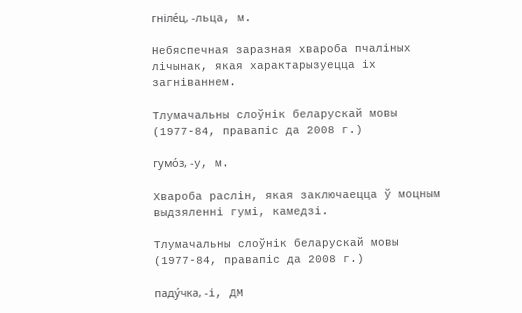гніле́ц, ‑льца, м.

Небяспечная заразная хвароба пчаліных лічынак, якая характарызуецца іх загніваннем.

Тлумачальны слоўнік беларускай мовы (1977-84, правапіс да 2008 г.)

гумо́з, ‑у, м.

Хвароба раслін, якая заключаецца ў моцным выдзяленні гумі, камедзі.

Тлумачальны слоўнік беларускай мовы (1977-84, правапіс да 2008 г.)

паду́чка, ‑і, ДМ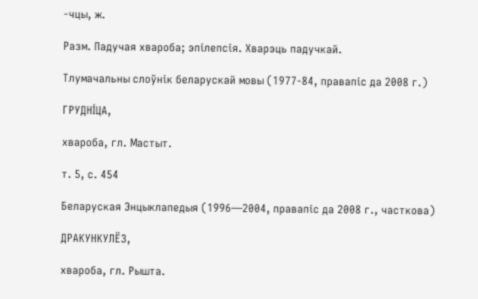‑чцы, ж.

Разм. Падучая хвароба; эпілепсія. Хварэць падучкай.

Тлумачальны слоўнік беларускай мовы (1977-84, правапіс да 2008 г.)

ГРУДНІ́ЦА,

хвароба, гл. Мастыт.

т. 5, с. 454

Беларуская Энцыклапедыя (1996—2004, правапіс да 2008 г., часткова)

ДРАКУНКУЛЁЗ,

хвароба, гл. Рышта.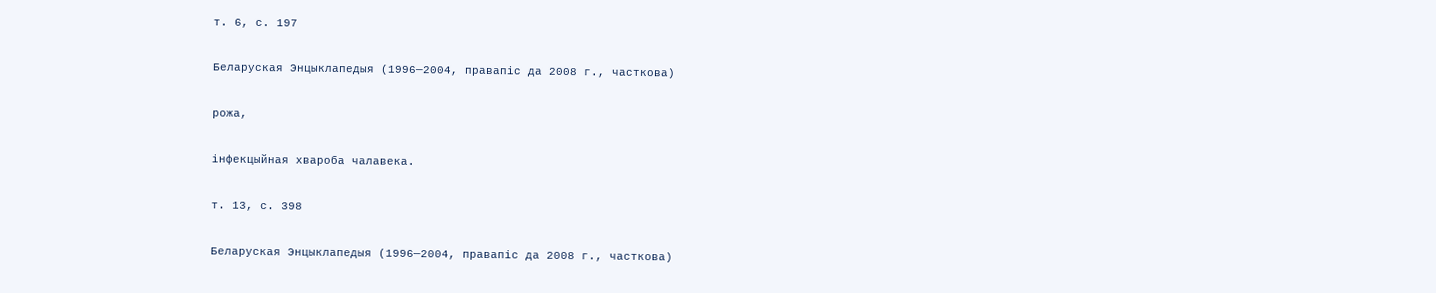т. 6, с. 197

Беларуская Энцыклапедыя (1996—2004, правапіс да 2008 г., часткова)

рожа,

інфекцыйная хвароба чалавека.

т. 13, с. 398

Беларуская Энцыклапедыя (1996—2004, правапіс да 2008 г., часткова)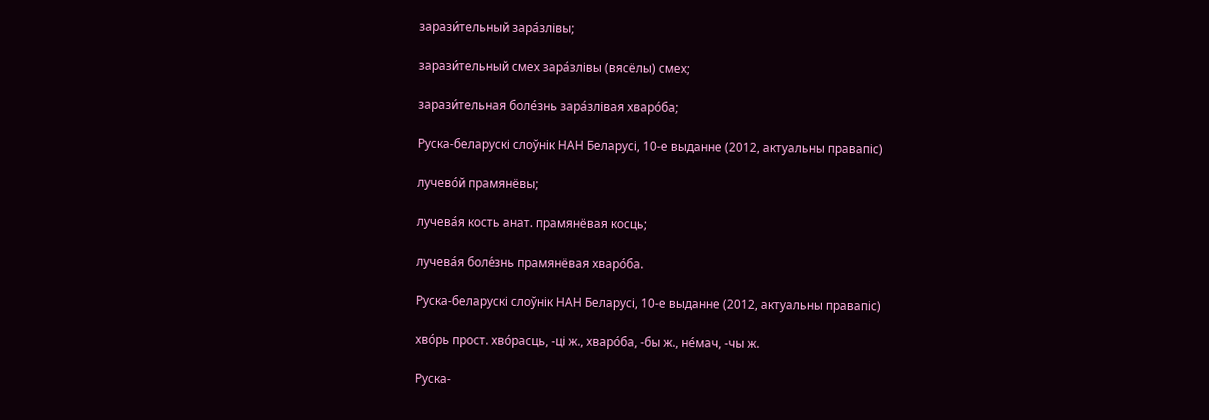зарази́тельный зара́злівы;

зарази́тельный смех зара́злівы (вясёлы) смех;

зарази́тельная боле́знь зара́злівая хваро́ба;

Руска-беларускі слоўнік НАН Беларусі, 10-е выданне (2012, актуальны правапіс)

лучево́й прамянёвы;

лучева́я кость анат. прамянёвая косць;

лучева́я боле́знь прамянёвая хваро́ба.

Руска-беларускі слоўнік НАН Беларусі, 10-е выданне (2012, актуальны правапіс)

хво́рь прост. хво́расць, -ці ж., хваро́ба, -бы ж., не́мач, -чы ж.

Руска-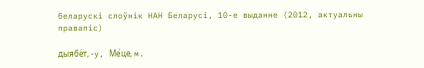беларускі слоўнік НАН Беларусі, 10-е выданне (2012, актуальны правапіс)

дыябе́т, -у, Ме́це, м.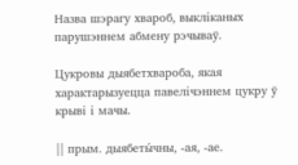Назва шэрагу хвароб, выкліканых парушэннем абмену рэчываў.

Цукровы дыябетхвароба, якая характарызуецца павелічэннем цукру ў крыві і мачы.

|| прым. дыябеты́чны, -ая, -ае.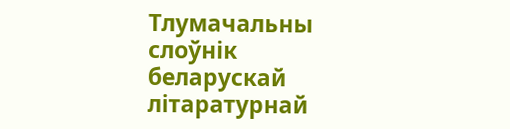Тлумачальны слоўнік беларускай літаратурнай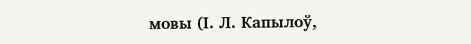мовы (І. Л. Капылоў,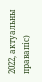2022, актуальны правапіс)